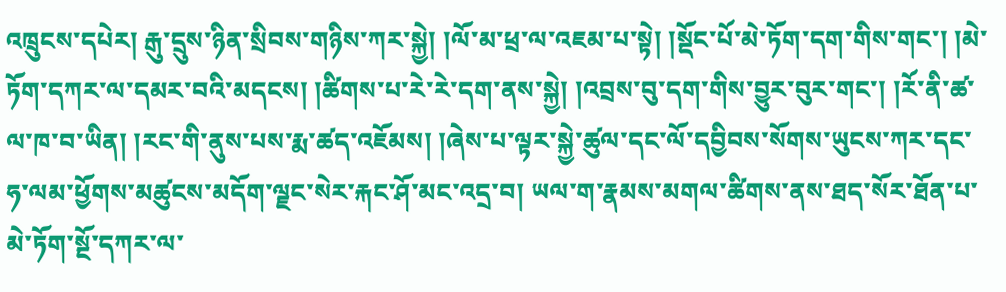འཁྲུངས་དཔེར། རྒུ་དྲུས་ཉིན་སྲིབས་གཉིས་ཀར་སྐྱེ། །ལོ་མ་ཕྲ་ལ་འཇམ་པ་སྟེ། །སྡོང་པོ་མེ་ཏོག་དག་གིས་གང་། །མེ་ཏོག་དཀར་ལ་དམར་བའི་མདངས། །ཚིགས་པ་རེ་རེ་དག་ནས་སྐྱེ། །འབྲས་བུ་དག་གིས་བྱུར་བུར་གང་། །རོ་ནི་ཚ་ལ་ཁ་བ་ཡིན། །རང་གི་ནུས་པས་རྨ་ཚད་འཇོམས། །ཞེས་པ་ལྟར་སྐྱེ་ཚུལ་དང་ལོ་དབྱིབས་སོགས་ཡུངས་ཀར་དང་ཧ་ལམ་ཕྱོགས་མཚུངས་མདོག་ལྗང་སེར་རྐང་ཤོ་མང་འདྲ་བ། ཡལ་ག་རྣམས་མགལ་ཚིགས་ནས་ཐད་སོར་ཐོན་པ་མེ་ཏོག་སྔོ་དཀར་ལ་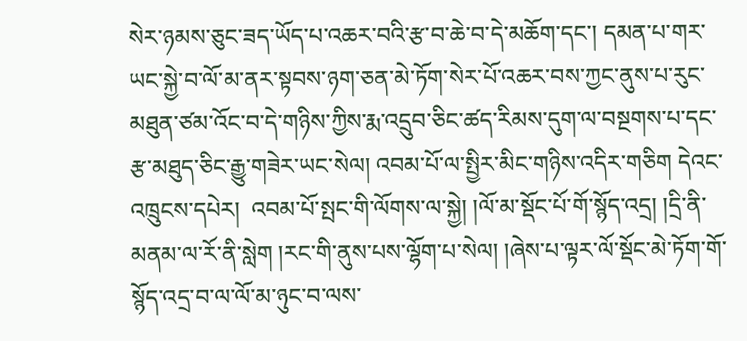སེར་ཉམས་ཅུང་ཟད་ཡོད་པ་འཆར་བའི་རྩ་བ་ཆེ་བ་དེ་མཆོག་དང་། དམན་པ་གར་ཡང་སྐྱེ་བ་ལོ་མ་ནར་སྟབས་ཉག་ཅན་མེ་ཏོག་སེར་པོ་འཆར་བས་ཀྱང་ནུས་པ་རུང་མཐུན་ཙམ་འོང་བ་དེ་གཉིས་ཀྱིས་རྨ་འདྲུབ་ཅིང་ཚད་རིམས་དུག་ལ་བསྔགས་པ་དང་རྩ་མཐུད་ཅིང་རྒྱུ་གཟེར་ཡང་སེལ། འབམ་པོ་ལ་སྤྱིར་མིང་གཉིས་འདིར་གཅིག དེའང་འཁྲུངས་དཔེར།  འབམ་པོ་སྤང་གི་ལོགས་ལ་སྐྱེ། །ལོ་མ་སྡོང་པོ་གོ་སྙོད་འདྲ། །དྲི་ནི་མནམ་ལ་རོ་ནི་སླེག །རང་གི་ནུས་པས་ལྷོག་པ་སེལ། །ཞེས་པ་ལྟར་ལོ་སྡོང་མེ་ཏོག་གོ་སྙོད་འདྲ་བ་ལ་ལོ་མ་ཉུང་བ་ལས་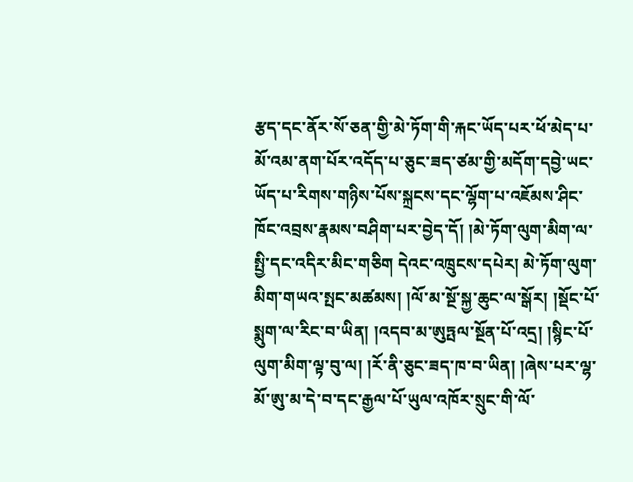རྩད་དང་ནོར་སོ་ཅན་གྱི་མེ་ཏོག་གི་རྐང་ཡོད་པར་ཕོ་མེད་པ་མོ་འམ་ནག་པོར་འདོད་པ་ཅུང་ཟད་ཙམ་གྱི་མདོག་དབྱེ་ཡང་ཡོད་པ་རིགས་གཉིས་པོས་སྐྲངས་དང་ལྷོག་པ་འཇོམས་ཤིང་ཁོང་འབྲས་རྣམས་བཤིག་པར་བྱེད་དོ། །མེ་ཏོག་ལུག་མིག་ལ་སྤྱི་དང་འདིར་མིང་གཅིག དེའང་འཁྲུངས་དཔེར། མེ་ཏོག་ལུག་མིག་གཡའ་སྤང་མཚམས། །ལོ་མ་སྔོ་སྐྱ་ཆུང་ལ་སྒོར། །སྡོང་པོ་སྨུག་ལ་རིང་བ་ཡིན། །འདབ་མ་ཨུཏྤལ་སྔོན་པོ་འདྲ། །སྙིང་པོ་ལུག་མིག་ལྟ་བུ་ལ། །རོ་ནི་ཅུང་ཟད་ཁ་བ་ཡིན། །ཞེས་པར་ལྷ་མོ་ཨུ་མ་དེ་བ་དང་རྒྱལ་པོ་ཡུལ་འཁོར་སྲུང་གི་ལོ་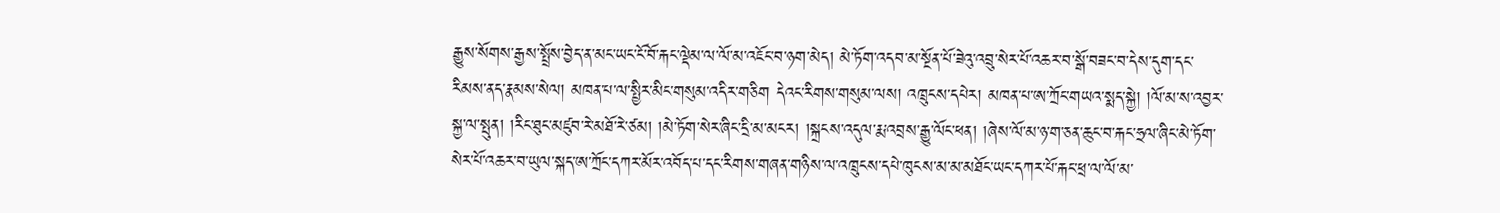རྒྱུས་སོགས་རྒྱས་སྤྲོས་བྱེད་ན་མང་ཡང་ངོ་བོ་རྐང་ལྡེམ་ལ་ལོ་མ་འཇོང་བ་ཉག་མེད། མེ་ཏོག་འདབ་མ་སྔོན་པོ་ཟེའུ་འབྲུ་སེར་པོ་འཆར་བ་སྒོ་བཟང་བ་དེས་དུག་དང་རིམས་ནད་རྣམས་སེལ། མཁན་པ་ལ་སྤྱིར་མིང་གསུམ་འདིར་གཅིག དེའང་རིགས་གསུམ་ལས། འཁྲུངས་དཔེར། མཁན་པ་ཨ་ཀྲོང་གཡའ་སྨད་སྐྱེ། །ལོ་མ་ས་འབྱར་སྐྱ་ལ་སྤུན། །རིང་ཐུང་མཛུབ་རེ་མཐོ་རེ་ཙམ། །མེ་ཏོག་སེར་ཞིང་དྲི་མ་མངར། །སྐྲངས་འདུལ་རྨ་འབྲས་རྒྱུ་ལོང་ཕན། །ཞེས་ལོ་མ་ཉ་ག་ཅན་ཆུང་བ་རྐང་ཧྲལ་ཞིང་མེ་ཏོག་སེར་པོ་འཆར་བ་ཡུལ་སྐད་ཨ་ཀྲོང་དཀར་མོར་འབོད་པ་དང་རིགས་གཞན་གཉིས་ལ་འཁྲུངས་དཔེ་ཁུངས་མ་མ་མཐོང་ཡང་དཀར་པོ་རྐང་ཕྲ་ལ་ལོ་མ་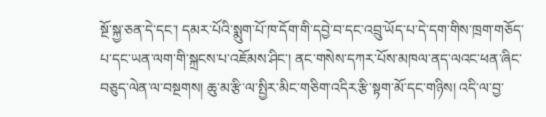སྔོ་སྐྱ་ཅན་དེ་དང་། དམར་པོའི་སྨུག་པོ་ཁ་དོག་གི་དབྱེ་བ་དང་འབྲུ་ཡོད་པ་དེ་དག་གིས་ཁྲག་གཅོད་པ་དང་ཡན་ལག་གི་སྐྲངས་པ་འཇོམས་ཤིང་། ནང་གསེས་དཀར་པོས་མཁལ་ནད་ལའང་ཕན་ཞིང་བཅུད་ལེན་ལ་བསྔགས། ཆུ་མ་རྩི་ལ་སྤྱིར་མིང་གཅིག་འདིར་རྩི་སྟག་མོ་དང་གཉིས། འདི་ལ་བྱ་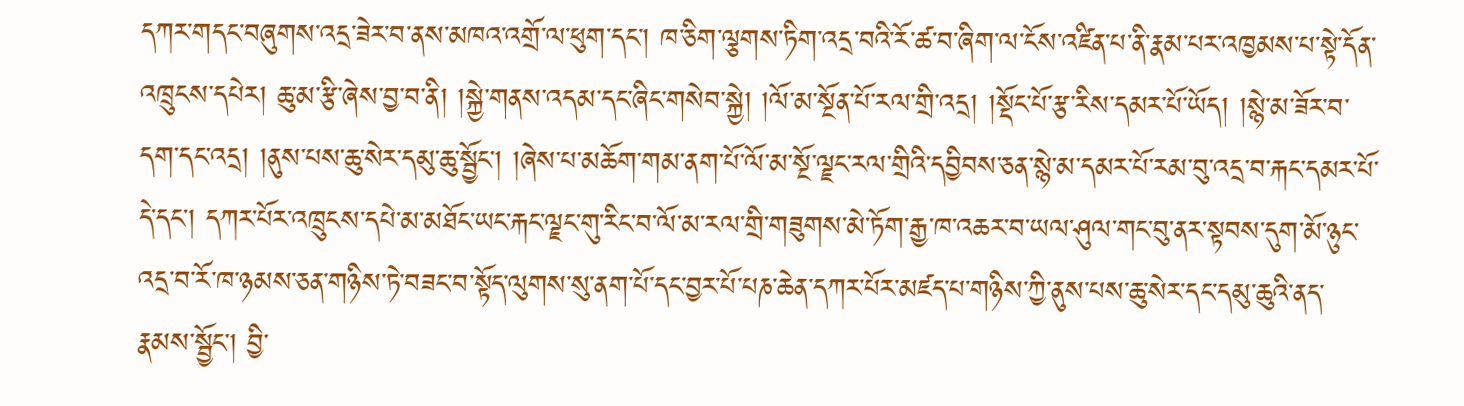དཀར་གདང་བཞུགས་འདྲ་ཟེར་བ་ནས་མཁའ་འགྲོ་ལ་ཕུག་དང་། ཁ་ཅིག་ལྕགས་ཏིག་འདྲ་བའི་རོ་ཚ་བ་ཞིག་ལ་ངོས་འཛིན་པ་ནི་རྣམ་པར་འཁྱམས་པ་སྟེ་དོན་འཁྲུངས་དཔེར། ཆུ་མ་རྩི་ཞེས་བྱ་བ་ནི། །སྐྱེ་གནས་འདམ་དང་ཞིང་གསེབ་སྐྱེ། །ལོ་མ་སྔོན་པོ་རལ་གྲི་འདྲ། །སྡོང་པོ་རྩ་རིས་དམར་པོ་ཡོད། །སྙེ་མ་ཟོར་བ་དག་དང་འདྲ། །ནུས་པས་ཆུ་སེར་དམུ་ཆུ་སྦྱོང་། །ཞེས་པ་མཆོག་གམ་ནག་པོ་ལོ་མ་སྔོ་ལྗང་རལ་གྲིའི་དབྱིབས་ཅན་སྙེ་མ་དམར་པོ་རམ་བུ་འདྲ་བ་རྐང་དམར་པོ་དེ་དང་། དཀར་པོར་འཁྲུངས་དཔེ་མ་མཐོང་ཡང་རྐང་ལྗང་གུ་རིང་བ་ལོ་མ་རལ་གྲི་གཟུགས་མེ་ཏོག་རྒྱ་ཁ་འཆར་བ་ཡལ་ཤུལ་གང་བུ་ནར་སྟབས་དུག་མོ་ཉུང་འདྲ་བ་རོ་ཁ་ཉམས་ཅན་གཉིས་ཏེ་བཟང་བ་སྟོད་ལུགས་སུ་ནག་པོ་དང་བྱར་པོ་པཎ་ཆེན་དཀར་པོར་མཛད་པ་གཉིས་ཀྱི་ནུས་པས་ཆུ་སེར་དང་དམུ་ཆུའི་ནད་རྣམས་སྦྱོང་། བྱི་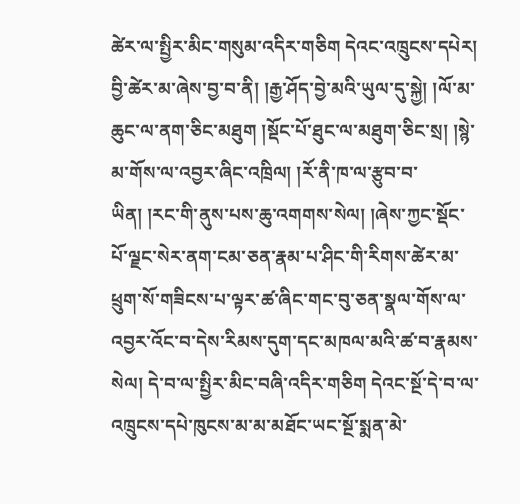ཚེར་ལ་སྤྱིར་མིང་གསུམ་འདིར་གཅིག དེའང་འཁྲུངས་དཔེར། བྱི་ཚེར་མ་ཞེས་བྱ་བ་ནི། །རྒྱ་ཤོད་བྱེ་མའི་ཡུལ་དུ་སྐྱེ། །ལོ་མ་ཆུང་ལ་ནག་ཅིང་མཐུག །སྡོང་པོ་ཐུང་ལ་མཐུག་ཅིང་སྲ། །སྙེ་མ་གོས་ལ་འབྱར་ཞིང་འཁྲིལ། །རོ་ནི་ཁ་ལ་རྩུབ་བ་ཡིན། །རང་གི་ནུས་པས་ཆུ་འགགས་སེལ། །ཞེས་ཀྱང་སྡོང་པོ་ལྗང་སེར་ནག་ངམ་ཅན་རྣམ་པ་ཤིང་གི་རིགས་ཚེར་མ་ཕྲུག་སོ་གཟིངས་པ་ལྟར་ཚ་ཞིང་གང་བུ་ཅན་སྣལ་གོས་ལ་འབྱར་འོང་བ་དེས་རིམས་དུག་དང་མཁལ་མའི་ཚ་བ་རྣམས་སེལ། དེ་བ་ལ་སྤྱིར་མིང་བཞི་འདིར་གཅིག དེའང་སྔོ་དེ་བ་ལ་འཁྲུངས་དཔེ་ཁུངས་མ་མ་མཐོང་ཡང་སྔོ་སྨན་མེ་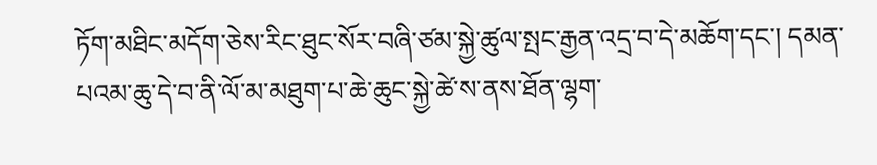ཏོག་མཐིང་མདོག་ཅེས་རིང་ཐུང་སོར་བཞི་ཙམ་སྐྱེ་ཚུལ་སྤང་རྒྱན་འདྲ་བ་དེ་མཆོག་དང་། དམན་པའམ་ཆུ་དེ་བ་ནི་ལོ་མ་མཐུག་པ་ཆེ་ཆུང་སྐྱེ་ཚེ་ས་ནས་ཐོན་ལྷག་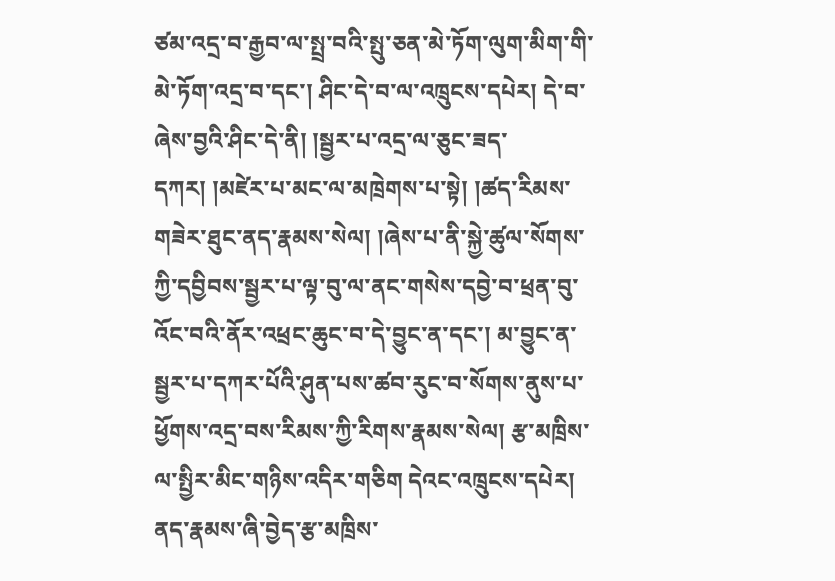ཙམ་འདྲ་བ་རྒྱབ་ལ་སྤྲ་བའི་སྤུ་ཅན་མེ་ཏོག་ལུག་མིག་གི་མེ་ཏོག་འདྲ་བ་དང་། ཤིང་དེ་བ་ལ་འཁྲུངས་དཔེར། དེ་བ་ཞེས་བྱའི་ཤིང་དེ་ནི། །སྦྱར་པ་འདྲ་ལ་ཅུང་ཟད་དཀར། །མཛེར་པ་མང་ལ་མཁྲེགས་པ་སྟེ། །ཚད་རིམས་གཟེར་ཐུང་ནད་རྣམས་སེལ། །ཞེས་པ་ནི་སྐྱེ་ཚུལ་སོགས་ཀྱི་དབྱིབས་སྦྱར་པ་ལྟ་བུ་ལ་ནང་གསེས་དབྱེ་བ་ཕྲན་བུ་འོང་བའི་ནོར་འཕྲང་ཆུང་བ་དེ་བྱུང་ན་དང་། མ་བྱུང་ན་སྦྱར་པ་དཀར་པོའི་ཤུན་པས་ཚབ་རུང་བ་སོགས་ནུས་པ་ཕྱོགས་འདྲ་བས་རིམས་ཀྱི་རིགས་རྣམས་སེལ། རྩ་མཁྲིས་ལ་སྤྱིར་མིང་གཉིས་འདིར་གཅིག དེའང་འཁྲུངས་དཔེར། ནད་རྣམས་ཞི་བྱེད་རྩ་མཁྲིས་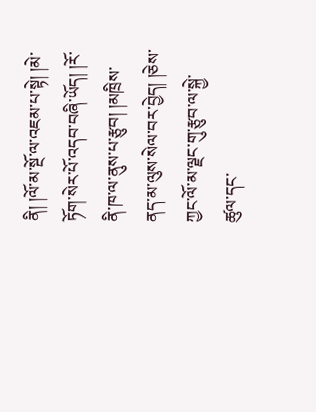ནི། །ལོ་མ་སྔོ་ལ་འཇམ་པ་སྟེ། །མེ་ཏོག་སེར་པོ་འདབ་བཞི་ཡོད། །རོ་ནི་ཁ་ལ་ནུས་པ་རྩུབ། །མཁྲིས་ནད་མ་ལུས་སེལ་བར་བྱེད། །ཅེས་ཀྱང་ལོ་མ་ལྗང་གུ་རྩུབ་ལ་སྐྱེ་ཚུལ་དང་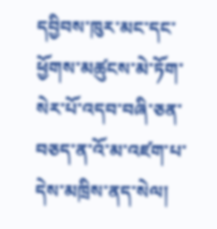དབྱིབས་ཁུར་མང་དང་ཕྱོགས་མཚུངས་མེ་ཏོག་སེར་པོ་འདབ་བཞི་ཅན་བཅད་ན་འོ་མ་འཛག་པ་དེས་མཁྲིས་ནད་སེལ།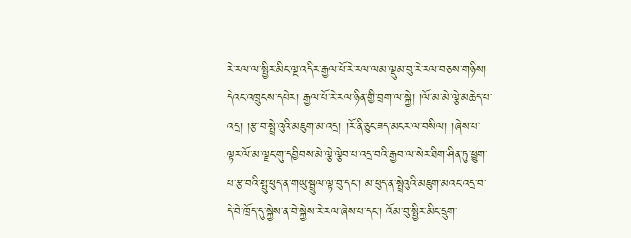རེ་རལ་ལ་སྤྱིར་མིང་ལྔ་འདིར་རྒྱལ་པོ་རེ་རལ་ལམ་ལྡུམ་བུ་རེ་རལ་བཅས་གཉིས། དེའང་འཁྲུངས་དཔེར། རྒྱལ་པོ་རེ་རལ་ཉིན་གྱི་བྲག་ལ་སྐྱེ། །ལོ་མ་མེ་ལྕེ་མཆེད་པ་འདྲ། །རྩ་བ་སྤྲེ་འུའི་མཇུག་མ་འདྲ། །རོ་ནི་ཅུང་ཟད་མངར་ལ་བསིལ། །ཞེས་པ་ལྟར་ལོ་མ་ལྗང་གུ་དབྱིབས་མེ་ལྕེ་ལྕེབ་པ་འདྲ་བའི་རྒྱབ་ལ་སེར་ཐིག་ཤིན་ཏུ་ཕྱུག་པ་རྩ་བའི་སྤུ་ཕུད་ན་གཡུ་སྦྲུལ་ལྟ་བུ་དང་། མ་ཕུད་ན་སྤྲེའུའི་མཇུག་མའང་འདྲ་བ་དེ་བེ་ཁྲོད་དུ་སྐྱེས་ན་བེ་སྐྱེས་རེ་རལ་ཞེས་པ་དང་། འོམ་བུ་སྤྱིར་མིང་དྲུག་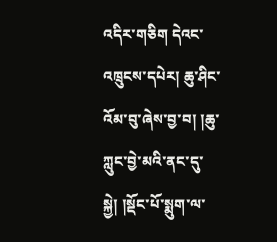འདིར་གཅིག དེའང་འཁྲུངས་དཔེར། ཆུ་ཤིང་འོམ་བུ་ཞེས་བྱ་བ། །ཆུ་ཀླུང་བྱེ་མའི་ནང་དུ་སྐྱེ། །སྡོང་པོ་སྨུག་ལ་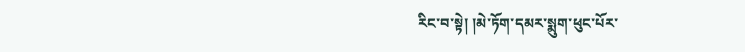རིང་བ་སྟེ། །མེ་ཏོག་དམར་སྨུག་ཕུང་པོར་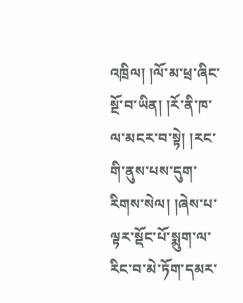འཁྲིལ། །ལོ་མ་ཕྲ་ཞིང་སྔོ་བ་ཡིན། །རོ་ནི་ཁ་ལ་མངར་བ་སྟེ། །རང་གི་ནུས་པས་དུག་རིགས་སེལ། །ཞེས་པ་ལྟར་སྡོང་པོ་སྨུག་ལ་རིང་བ་མེ་ཏོག་དམར་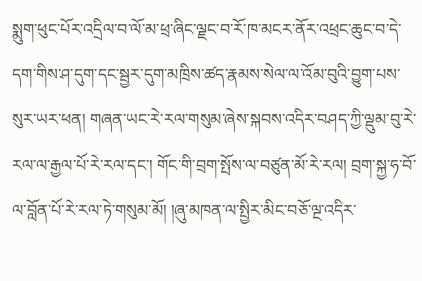སྨུག་ཕུང་པོར་འདྲིལ་བ་ལོ་མ་ཕྲ་ཞིང་ལྗང་བ་རོ་ཁ་མངར་ནོར་འཕྲང་ཆུང་བ་དེ་དག་གིས་ཤ་དུག་དང་སྦྱར་དུག་མཁྲིས་ཚད་རྣམས་སེལ་ལ་འོམ་བུའི་བྱུག་པས་སུར་ཡར་ཕན། གཞན་ཡང་རེ་རལ་གསུམ་ཞེས་སྐབས་འདིར་བཤད་ཀྱི་ལྡུམ་བུ་རེ་རལ་ལ་རྒྱལ་པོ་རེ་རལ་དང་། གོང་གི་བྲག་སྤོས་ལ་བཙུན་མོ་རེ་རལ། བྲག་སྐྱ་ཧ་བོ་ལ་བློན་པོ་རེ་རལ་ཏེ་གསུམ་མོ། །ཞུ་མཁན་ལ་སྤྱིར་མིང་བཅོ་ལྔ་འདིར་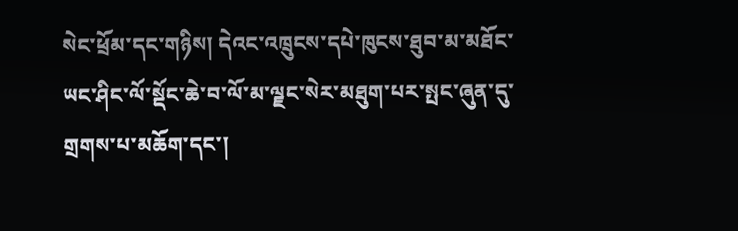སེང་ཕྲོམ་དང་གཉིས། དེའང་འཁྲུངས་དཔེ་ཁུངས་ཐུབ་མ་མཐོང་ཡང་ཤིང་ལོ་སྡོང་ཆེ་བ་ལོ་མ་ལྗང་སེར་མཐུག་པར་སྤང་ཞུན་དུ་གྲགས་པ་མཆོག་དང་།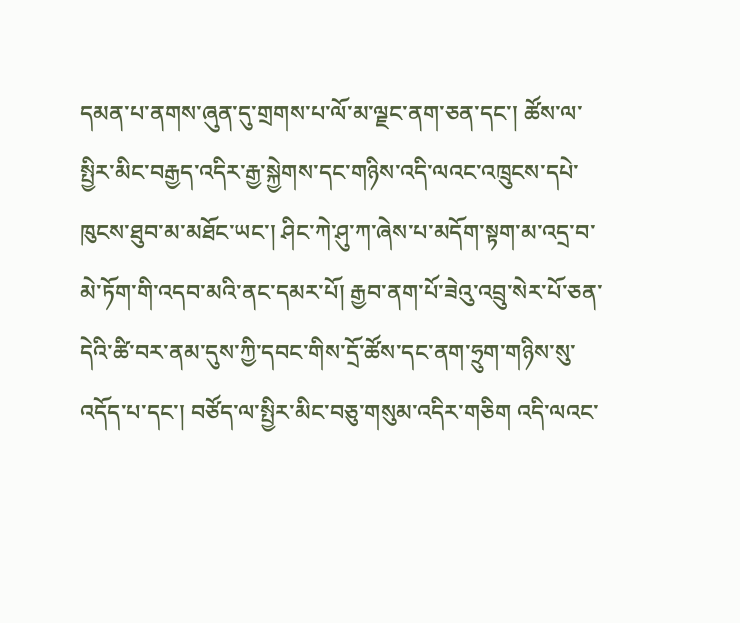དམན་པ་ནགས་ཞུན་དུ་གྲགས་པ་ལོ་མ་ལྗང་ནག་ཅན་དང་། ཚོས་ལ་སྤྱིར་མིང་བརྒྱད་འདིར་རྒྱ་སྐྱེགས་དང་གཉིས་འདི་ལའང་འཁྲུངས་དཔེ་ཁུངས་ཐུབ་མ་མཐོང་ཡང་། ཤིང་ཀེ་ཤུ་ཀ་ཞེས་པ་མདོག་སྟག་མ་འདྲ་བ་མེ་ཏོག་གི་འདབ་མའི་ནང་དམར་པོ། རྒྱབ་ནག་པོ་ཟེའུ་འབྲུ་སེར་པོ་ཅན་དེའི་ཚི་བར་ནམ་དུས་ཀྱི་དབང་གིས་དྲོ་ཚོས་དང་ནག་ཧྲུག་གཉིས་སུ་འདོད་པ་དང་། བཙོད་ལ་སྤྱིར་མིང་བཅུ་གསུམ་འདིར་གཅིག འདི་ལའང་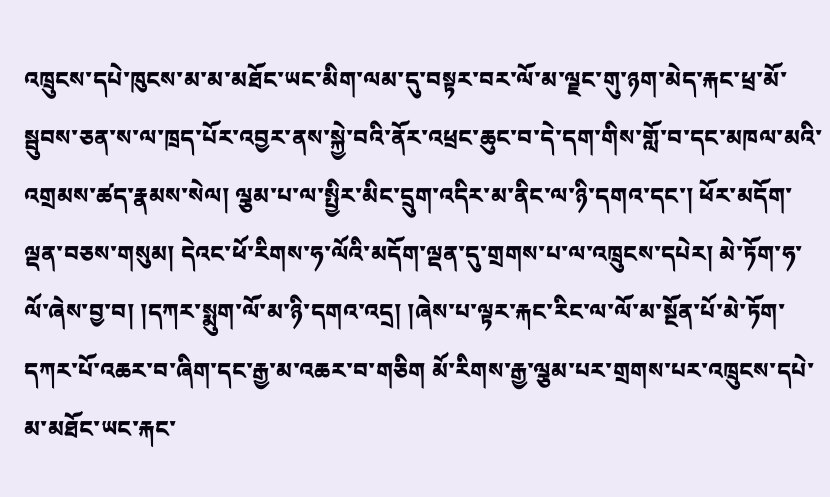འཁྲུངས་དཔེ་ཁུངས་མ་མ་མཐོང་ཡང་མིག་ལམ་དུ་བསྟར་བར་ལོ་མ་ལྗང་གུ་ཉག་མེད་རྐང་ཕྲ་མོ་སྦུབས་ཅན་ས་ལ་ཁྲད་པོར་འབྱར་ནས་སྐྱེ་བའི་ནོར་འཕྲང་ཆུང་བ་དེ་དག་གིས་གློ་བ་དང་མཁལ་མའི་འགྲམས་ཚད་རྣམས་སེལ། ལྕམ་པ་ལ་སྤྱིར་མིང་དྲུག་འདིར་མ་ནིང་ལ་ཉི་དགའ་དང་། ཕོར་མདོག་ལྡན་བཅས་གསུམ། དེའང་ཕོ་རིགས་ཧ་ལོའི་མདོག་ལྡན་དུ་གྲགས་པ་ལ་འཁྲུངས་དཔེར། མེ་ཏོག་ཧ་ལོ་ཞེས་བྱ་བ། །དཀར་སྨུག་ལོ་མ་ཉི་དགའ་འདྲ། །ཞེས་པ་ལྟར་རྐང་རིང་ལ་ལོ་མ་སྔོན་པོ་མེ་ཏོག་དཀར་པོ་འཆར་བ་ཞིག་དང་རྒྱ་མ་འཆར་བ་གཅིག མོ་རིགས་རྒྱ་ལྕམ་པར་གྲགས་པར་འཁྲུངས་དཔེ་མ་མཐོང་ཡང་རྐང་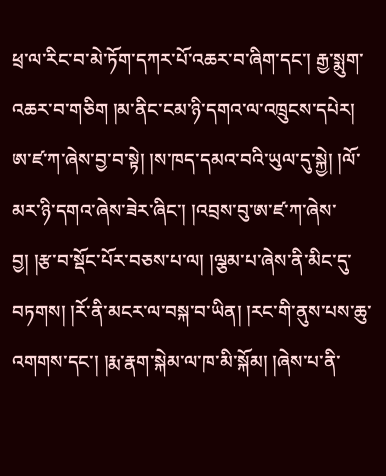ཕྲ་ལ་རིང་བ་མེ་ཏོག་དཀར་པོ་འཆར་བ་ཞིག་དང་། རྒྱ་སྨུག་འཆར་བ་གཅིག །མ་ནིང་ངམ་ཉི་དགའ་ལ་འཁྲུངས་དཔེར། ཨ་ཛ་ཀ་ཞེས་བྱ་བ་སྟེ། །ས་ཁད་དམའ་བའི་ཡུལ་དུ་སྐྱེ། །ལོ་མར་ཉི་དགའ་ཞེས་ཟེར་ཞིང་། །འབྲས་བུ་ཨ་ཛ་ཀ་ཞེས་བྱ། །རྩ་བ་སྡོང་པོར་བཅས་པ་ལ། །ལྕམ་པ་ཞེས་ནི་མིང་དུ་བཏགས། །རོ་ནི་མངར་ལ་བསྐ་བ་ཡིན། །རང་གི་ནུས་པས་ཆུ་འགགས་དང་། །རྨ་རྣག་སྐེམ་ལ་ཁ་མི་སྐོམ། །ཞེས་པ་ནི་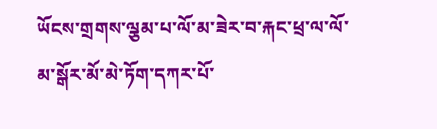ཡོངས་གྲགས་ལྕམ་པ་ལོ་མ་ཟེར་བ་རྐང་ཕྲ་ལ་ལོ་མ་སྒོར་མོ་མེ་ཏོག་དཀར་པོ་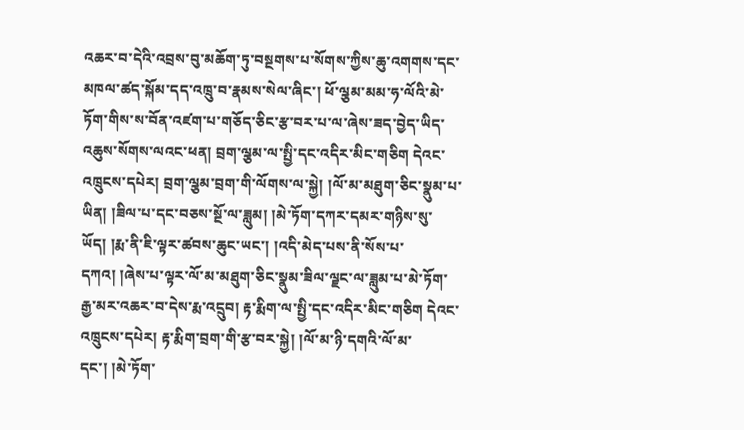འཆར་བ་དེའི་འབྲས་བུ་མཆོག་ཏུ་བསྔགས་པ་སོགས་ཀྱིས་ཆུ་འགགས་དང་མཁལ་ཚད་སྐོམ་དད་འཁྲུ་བ་རྣམས་སེལ་ཞིང་། ཕོ་ལྕམ་མམ་ཧ་ལོའི་མེ་ཏོག་གིས་ས་བོན་འཛག་པ་གཅོད་ཅིང་རྩ་བར་པ་ལ་ཞེས་ཟད་བྱེད་ཡིད་འཆུས་སོགས་ལའང་ཕན། བྲག་ལྕམ་ལ་སྤྱི་དང་འདིར་མིང་གཅིག དེའང་འཁྲུངས་དཔེར། བྲག་ལྕམ་བྲག་གི་ལོགས་ལ་སྐྱེ། །ལོ་མ་མཐུག་ཅིང་སྣུམ་པ་ཡིན། །ཟིལ་པ་དང་བཅས་སྔོ་ལ་ཟླུམ། །མེ་ཏོག་དཀར་དམར་གཉིས་སུ་ཡོད། །རྨ་ནི་ཇི་ལྟར་ཚབས་ཆུང་ཡང་། །འདི་མེད་པས་ནི་སོས་པ་དཀའ། །ཞེས་པ་ལྟར་ལོ་མ་མཐུག་ཅིང་སྣུམ་ཟིལ་ལྗང་ལ་ཟླུམ་པ་མེ་ཏོག་རྒྱ་མར་འཆར་བ་དེས་རྨ་འདྲུབ། རྟ་རྨིག་ལ་སྤྱི་དང་འདིར་མིང་གཅིག དེའང་འཁྲུངས་དཔེར། རྟ་རྨིག་བྲག་གི་རྩ་བར་སྐྱེ། །ལོ་མ་ཉི་དགའི་ལོ་མ་དང་། །མེ་ཏོག་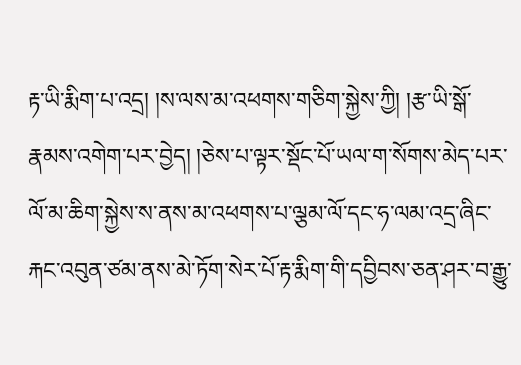རྟ་ཡི་རྨིག་པ་འདྲ། །ས་ལས་མ་འཕགས་གཅིག་སྐྱེས་ཀྱི། །རྩ་ཡི་སྒོ་རྣམས་འགེག་པར་བྱེད། །ཅེས་པ་ལྟར་སྡོང་པོ་ཡལ་ག་སོགས་མེད་པར་ལོ་མ་ཆིག་སྐྱེས་ས་ནས་མ་འཕགས་པ་ལྕམ་ལོ་དང་ཧ་ལམ་འདྲ་ཞིང་རྐང་འབུན་ཙམ་ནས་མེ་ཏོག་སེར་པོ་རྟ་རྨིག་གི་དབྱིབས་ཅན་ཤར་བ་རྒྱུ་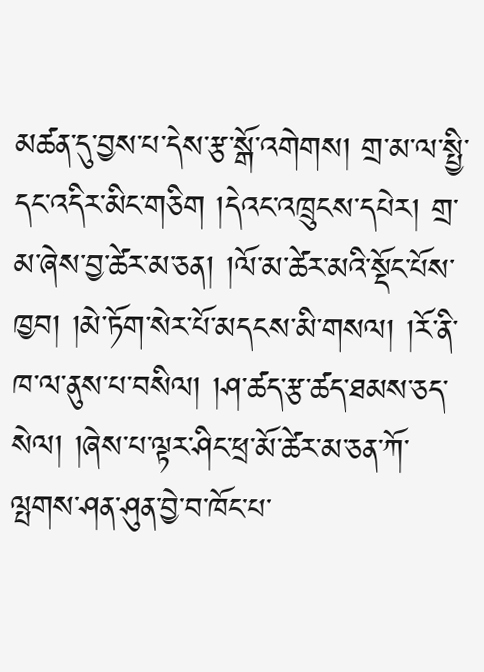མཚན་དུ་བྱས་པ་དེས་རྩ་སྒོ་འགེགས། གྲ་མ་ལ་སྤྱི་དང་འདིར་མིང་གཅིག །དེའང་འཁྲུངས་དཔེར། གྲ་མ་ཞེས་བྱ་ཚེར་མ་ཅན། །ལོ་མ་ཚེར་མའི་སྡོང་པོས་ཁྱབ། །མེ་ཏོག་སེར་པོ་མདངས་མི་གསལ། །རོ་ནི་ཁ་ལ་ནུས་པ་བསིལ། །ཤ་ཚད་རྩ་ཚད་ཐམས་ཅད་སེལ། །ཞེས་པ་ལྟར་ཤིང་ཕྲ་མོ་ཚེར་མ་ཅན་ཀོ་ལྤགས་ཤན་ཤུན་བྱེ་བ་ཁོང་པ་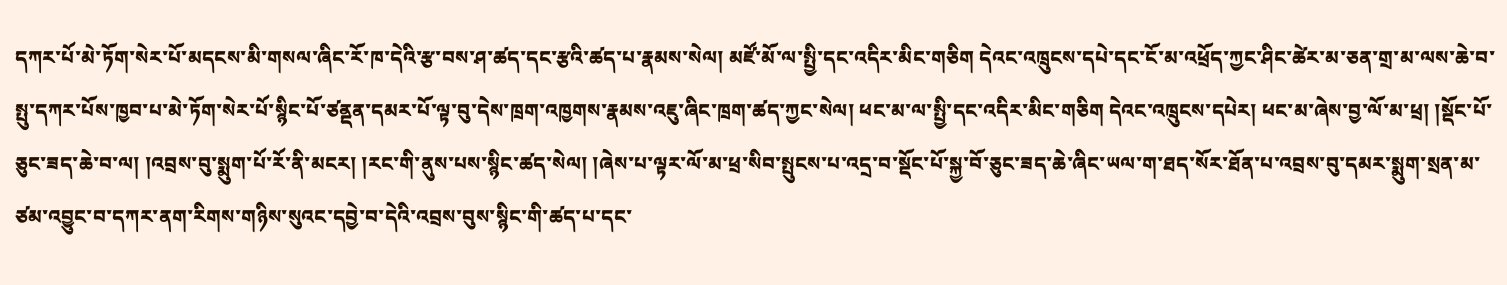དཀར་པོ་མེ་ཏོག་སེར་པོ་མདངས་མི་གསལ་ཞིང་རོ་ཁ་དེའི་རྩ་བས་ཤ་ཚད་དང་རྩའི་ཚད་པ་རྣམས་སེལ། མཛོ་མོ་ལ་སྤྱི་དང་འདིར་མིང་གཅིག དེའང་འཁྲུངས་དཔེ་དང་ངོ་མ་འཕྲོད་ཀྱང་ཤིང་ཚེར་མ་ཅན་གྲ་མ་ལས་ཆེ་བ་སྤུ་དཀར་པོས་ཁྱབ་པ་མེ་ཏོག་སེར་པོ་སྙིང་པོ་ཙནྡན་དམར་པོ་ལྟ་བུ་དེས་ཁྲག་འཁྱགས་རྣམས་འཇུ་ཞིང་ཁྲག་ཚད་ཀྱང་སེལ། ཕང་མ་ལ་སྤྱི་དང་འདིར་མིང་གཅིག དེའང་འཁྲུངས་དཔེར། ཕང་མ་ཞེས་བྱ་ལོ་མ་ཕྲ། །སྡོང་པོ་ཅུང་ཟད་ཆེ་བ་ལ། །འབྲས་བུ་སྨུག་པོ་རོ་ནི་མངར། །རང་གི་ནུས་པས་སྙིང་ཚད་སེལ། །ཞེས་པ་ལྟར་ལོ་མ་ཕྲ་སིབ་སྤུངས་པ་འདྲ་བ་སྡོང་པོ་སྐྱ་བོ་ཅུང་ཟད་ཆེ་ཞིང་ཡལ་ག་ཐད་སོར་ཐོན་པ་འབྲས་བུ་དམར་སྨུག་སྲན་མ་ཙམ་འབྱུང་བ་དཀར་ནག་རིགས་གཉིས་སུའང་དབྱེ་བ་དེའི་འབྲས་བུས་སྙིང་གི་ཚད་པ་དང་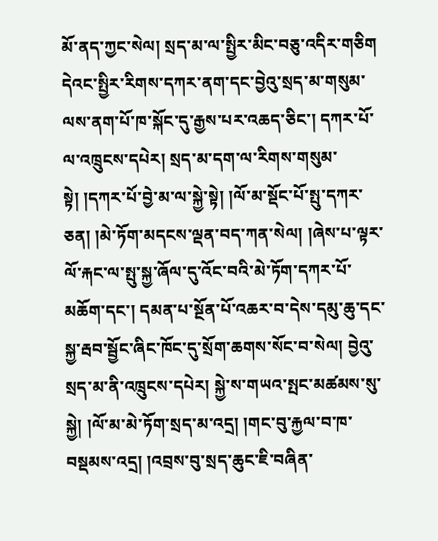མོ་ནད་ཀྱང་སེལ། སྲད་མ་ལ་སྤྱིར་མིང་བཅུ་འདིར་གཅིག དེའང་སྤྱིར་རིགས་དཀར་ནག་དང་བྱེའུ་སྲད་མ་གསུམ་ལས་ནག་པོ་ཁ་སྐོང་དུ་རྒྱས་པར་འཆད་ཅིང་། དཀར་པོ་ལ་འཁྲུངས་དཔེར། སྲད་མ་དག་ལ་རིགས་གསུམ་སྟེ། །དཀར་པོ་བྱེ་མ་ལ་སྐྱེ་སྟེ། །ལོ་མ་སྡོང་པོ་སྤུ་དཀར་ཅན། །མེ་ཏོག་མདངས་ལྡན་བད་ཀན་སེལ། །ཞེས་པ་ལྟར་ལོ་རྐང་ལ་སྤུ་སྐྱ་ཞོལ་དུ་འོང་བའི་མེ་ཏོག་དཀར་པོ་མཆོག་དང་། དམན་པ་སྔོན་པོ་འཆར་བ་དེས་དམུ་ཆུ་དང་སྐྱ་རྦབ་སྦྱོང་ཞིང་ཁོང་དུ་སྲོག་ཆགས་སོང་བ་སེལ། བྱེའུ་སྲད་མ་ནི་འཁྲུངས་དཔེར། སྐྱེ་ས་གཡའ་སྤང་མཚམས་སུ་སྐྱེ། །ལོ་མ་མེ་ཏོག་སྲད་མ་འདྲ། །གང་བུ་རྐྱལ་བ་ཁ་བསྡམས་འདྲ། །འབྲས་བུ་སྲད་ཆུང་ཇི་བཞིན་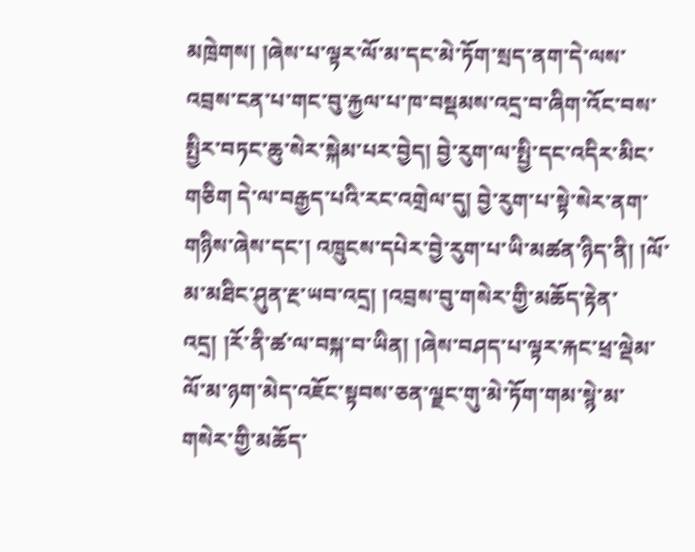མཁྲེགས། །ཞེས་པ་ལྟར་ལོ་མ་དང་མེ་ཏོག་སྲད་ནག་དེ་ལས་འབྲས་ངན་པ་གང་བུ་རྐྱལ་པ་ཁ་བསྡམས་འདྲ་བ་ཞིག་འོང་བས་སྤྱིར་བཏང་ཆུ་སེར་སྐེམ་པར་བྱེད། བྱེ་རུག་ལ་སྤྱི་དང་འདིར་མིང་གཅིག དེ་ལ་བརྒྱད་པའི་རང་འགྲེལ་དུ། བྱེ་རུག་པ་སྟེ་སེར་ནག་གཉིས་ཞེས་དང་། འཁྲུངས་དཔེར་བྱེ་རུག་པ་ཡི་མཚན་ཉིད་ནི། །ལོ་མ་མཐིང་ཤུན་རྔ་ཡབ་འདྲ། །འབྲས་བུ་གསེར་གྱི་མཆོད་རྟེན་འདྲ། །རོ་ནི་ཚ་ལ་བསྐ་བ་ཡིན། །ཞེས་བཤད་པ་ལྟར་རྐང་ཕྲ་ལྡེམ་ལོ་མ་ཉག་མེད་འཇོང་སྟབས་ཅན་ལྗང་གུ་མེ་ཏོག་གམ་སྙེ་མ་གསེར་གྱི་མཆོད་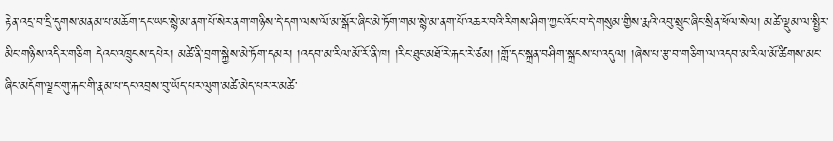རྟེན་འདྲ་བ་དྲི་དུགས་མནམ་པ་མཆོག་དང་ཡང་སྙེ་མ་ནག་པོ་སེར་ནག་གཉིས་དེ་དག་ལས་ལོ་མ་སྒོར་ཞིང་མེ་ཏོག་གམ་སྙེ་མ་ནག་པོ་འཆར་བའི་རིགས་ཤིག་ཀྱང་འོང་བ་དེ་གསུམ་གྱིས་རྨའི་འབུ་སྲུང་ཞིང་སྲིན་ཕོལ་སེལ། མཚེ་ལྡུམ་ལ་སྤྱིར་མིང་གཉིས་འདིར་གཅིག དེའང་འཁྲུངས་དཔེར། མཚེ་ནི་བྲག་སྐྱེས་མེ་ཏོག་དམར། །འདབ་མ་རིལ་མོ་རོ་ནི་ཁ། །རིང་ཐུང་མཐོ་རེ་རྐང་རེ་ཙམ། །གློ་དང་སྐྲན་བཤིག་སྐྲངས་པ་འདུལ། །ཞེས་པ་རྩ་བ་གཅིག་ལ་འདབ་མ་རིལ་མོ་ཚིགས་མང་ཞིང་མདོག་ལྗང་གུ་རྐང་གི་རྣམ་པ་དང་འབྲས་བུ་ཡོད་པར་ལུག་མཚེ་མེད་པར་ར་མཚེ་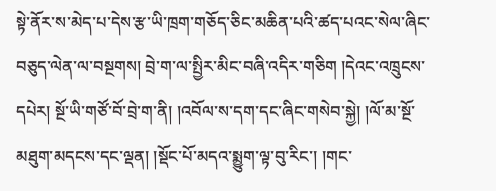སྟེ་ནོར་ས་མེད་པ་དེས་རྩ་ཡི་ཁྲག་གཅོད་ཅིང་མཆིན་པའི་ཚད་པའང་སེལ་ཞིང་བཅུད་ལེན་ལ་བསྔགས། བྲེ་ག་ལ་སྤྱིར་མིང་བཞི་འདིར་གཅིག །དེའང་འཁྲུངས་དཔེར། སྔོ་ཡི་གཙོ་བོ་བྲེ་ག་ནི། །འབོལ་ས་དག་དང་ཞིང་གསེབ་སྐྱེ། །ལོ་མ་སྔོ་མཐུག་མདངས་དང་ལྡན། །སྡོང་པོ་མདའ་སྨྱུག་ལྟ་བུ་རིང་། །གང་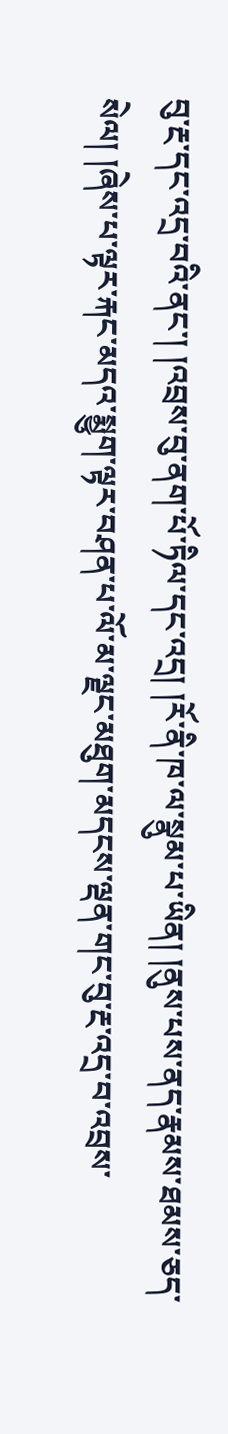བུ་རྔ་དང་འདྲ་བའི་ནང་། །འབྲས་བུ་ནག་པོ་ཏིལ་དང་འདྲ། །རོ་ནི་ཁ་ལ་སྣུམ་པ་ཡིན། །ནུས་པས་ནད་རྣམས་ཐམས་ཅད་སེལ། །ཞེས་པ་ལྟར་རྐང་མདའ་སྨྱུག་ལྟར་བཤན་པ་ལོ་མ་ལྗང་མཐུག་མདངས་ལྡན་གང་བུ་རྔ་འདྲ་བ་འབྲས་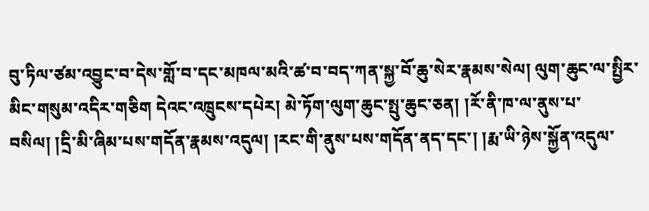བུ་ཏིལ་ཙམ་འབྱུང་བ་དེས་གློ་བ་དང་མཁལ་མའི་ཚ་བ་བད་ཀན་སྐྱ་བོ་ཆུ་སེར་རྣམས་སེལ། ལུག་ཆུང་ལ་སྤྱིར་མིང་གསུམ་འདིར་གཅིག དེའང་འཁྲུངས་དཔེར། མེ་ཏོག་ལུག་ཆུང་སྤུ་ཆུང་ཅན། །རོ་ནི་ཁ་ལ་ནུས་པ་བསིལ། །དྲི་མི་ཞིམ་པས་གདོན་རྣམས་འདུལ། །རང་གི་ནུས་པས་གདོན་ནད་དང་། །རྨ་ཡི་ཉེས་སྐྱོན་འདུལ་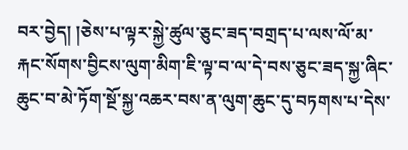བར་བྱེད། །ཅེས་པ་ལྟར་སྐྱེ་ཚུལ་ཅུང་ཟད་བགྲད་པ་ལས་ལོ་མ་རྐང་སོགས་བྱིངས་ལུག་མིག་ཇི་ལྟ་བ་ལ་དེ་བས་ཅུང་ཟད་སྐྱ་ཞིང་ཆུང་བ་མེ་ཏོག་སྔོ་སྐྱ་འཆར་བས་ན་ལུག་ཆུང་དུ་བཏགས་པ་དེས་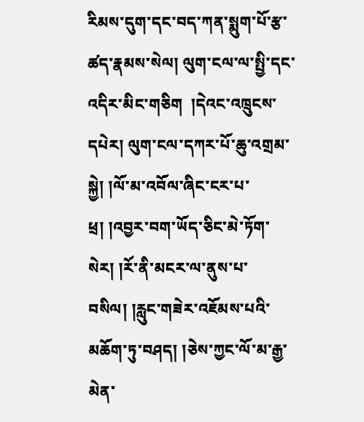རིམས་དུག་དང་བད་ཀན་སྨུག་པོ་རྩ་ཚད་རྣམས་སེལ། ལུག་ངལ་ལ་སྤྱི་དང་འདིར་མིང་གཅིག  །དེའང་འཁྲུངས་དཔེར། ལུག་ངལ་དཀར་པོ་ཆུ་འགྲམ་སྐྱེ། །ལོ་མ་འབོལ་ཞིང་ངར་པ་ཕྲ། །འབྱར་བག་ཡོད་ཅིང་མེ་ཏོག་སེར། །རོ་ནི་མངར་ལ་ནུས་པ་བསིལ། །རླུང་གཟེར་འཇོམས་པའི་མཆོག་ཏུ་བཤད། །ཅེས་ཀྱང་ལོ་མ་རྒྱ་མེན་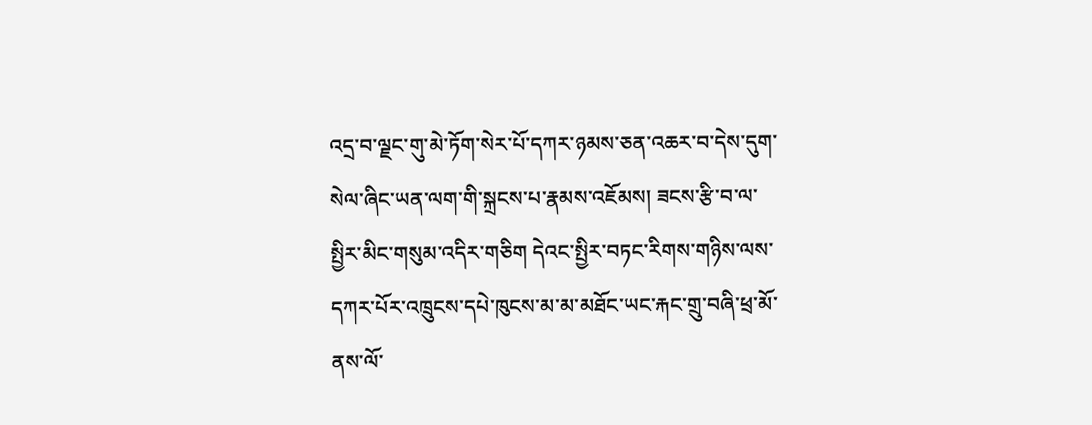འདྲ་བ་ལྗང་གུ་མེ་ཏོག་སེར་པོ་དཀར་ཉམས་ཅན་འཆར་བ་དེས་དུག་སེལ་ཞིང་ཡན་ལག་གི་སྐྲངས་པ་རྣམས་འཇོམས། ཟངས་རྩི་བ་ལ་སྤྱིར་མིང་གསུམ་འདིར་གཅིག དེའང་སྤྱིར་བཏང་རིགས་གཉིས་ལས་དཀར་པོར་འཁྲུངས་དཔེ་ཁུངས་མ་མ་མཐོང་ཡང་རྐང་གྲུ་བཞི་ཕྲ་མོ་ནས་ལོ་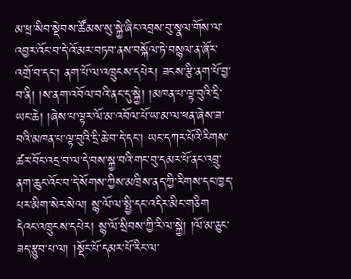མ་ཕྲ་སིབ་སྡེབས་ཚོམས་སུ་སྐྱེ་ཞིང་འབྲས་བུ་སྣལ་གོས་ལ་འབྱར་འོང་བ་དེ་འོ་མར་བཏབ་ནས་བསྐོལ་ཏེ་བསྙལ་ན་ཞོར་འགྲོ་བ་དང་། ནག་པོ་ལ་འཁྲུངས་དཔེར། ཟངས་རྩི་ནག་པོ་བྱ་བ་ནི། །ས་ནག་འབོལ་བའི་ནང་དུ་སྐྱེ། །མཁན་པ་ལྟ་བུའི་དྲི་ཡང་ཆེ། །ཞེས་པ་ལྟར་ལོ་མ་འབོལ་པོ་ཡ་མ་ལ་ཕན་ཞེས་ཟ་བའི་མཁན་པ་ལྟ་བུའི་དྲི་ཆེ་བ་དེ་དང་། ཡང་དཀར་པོའི་རིགས་ཚར་བོང་འདྲ་བ་ལ་དེ་བས་སྐྱ་བའི་གང་བུ་དམར་པོ་ནང་འབྲུ་ནག་ཆུང་འོང་བ་དེ་སོགས་ཀྱིས་མཁྲིས་ནད་ཀྱི་རིགས་དང་ཁྱད་པར་མིག་སེར་སེལ། སྙ་ལོ་ལ་སྤྱི་དང་འདིར་མིང་གཅིག དེའང་འཁྲུངས་དཔེར། སྙ་ལོ་སྲིབས་ཀྱི་རི་ལ་སྐྱེ། །ལོ་མ་ཅུང་ཟད་རྩུབ་པ་ལ། །སྡོང་པོ་དམར་པོ་རིང་ལ་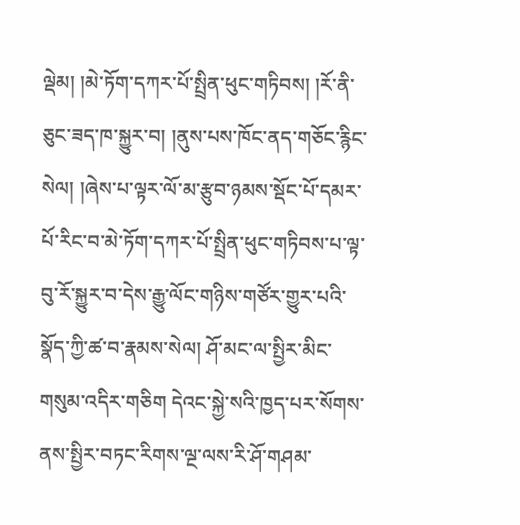ལྡེམ། །མེ་ཏོག་དཀར་པོ་སྤྲིན་ཕུང་གཏིབས། །རོ་ནི་ཅུང་ཟད་ཁ་སྐྱུར་བ། །ནུས་པས་ཁོང་ནད་གཅོང་རྙིང་སེལ། །ཞེས་པ་ལྟར་ལོ་མ་རྩུབ་ཉམས་སྡོང་པོ་དམར་པོ་རིང་བ་མེ་ཏོག་དཀར་པོ་སྤྲིན་ཕུང་གཏིབས་པ་ལྟ་བུ་རོ་སྐྱུར་བ་དེས་རྒྱུ་ལོང་གཉིས་གཙོར་གྱུར་པའི་སྣོད་ཀྱི་ཚ་བ་རྣམས་སེལ། ཤོ་མང་ལ་སྤྱིར་མིང་གསུམ་འདིར་གཅིག དེའང་སྐྱེ་སའི་ཁྱད་པར་སོགས་ནས་སྤྱིར་བཏང་རིགས་ལྔ་ལས་རི་ཤོ་གཤམ་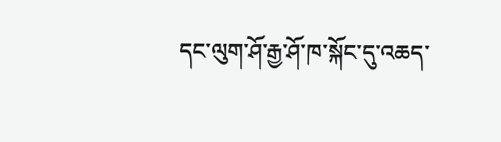དང་ལུག་ཤོ་རྒྱ་ཤོ་ཁ་སྐོང་དུ་འཆད་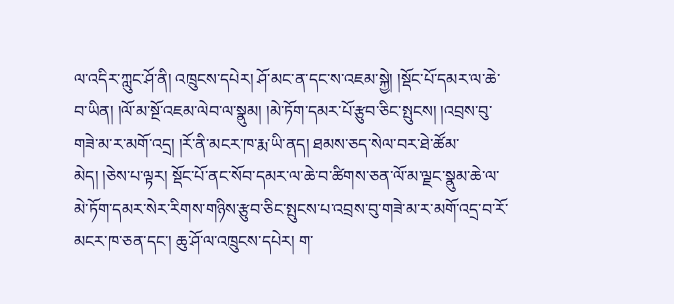ལ་འདིར་ཀླུང་ཤོ་ནི། འཁྲུངས་དཔེར། ཤོ་མང་ན་དང་ས་འཇམ་སྐྱེ། །སྡོང་པོ་དམར་ལ་ཆེ་བ་ཡིན། །ལོ་མ་སྔོ་འཇམ་ལེབ་ལ་སྣུམ། །མེ་ཏོག་དམར་པོ་རྩུབ་ཅིང་སྤུངས། །འབྲས་བུ་གཟེ་མ་ར་མགོ་འདྲ། །རོ་ནི་མངར་ཁ་རྨ་ཡི་ནད། ཐམས་ཅད་སེལ་བར་ཐེ་ཚོམ་མེད། །ཅེས་པ་ལྟར། སྡོང་པོ་ནང་སོབ་དམར་ལ་ཆེ་བ་ཚིགས་ཅན་ལོ་མ་ལྗང་སྣུམ་ཆེ་ལ་མེ་ཏོག་དམར་སེར་རིགས་གཉིས་རྩུབ་ཅིང་སྤུངས་པ་འབྲས་བུ་གཟེ་མ་ར་མགོ་འདྲ་བ་རོ་མངར་ཁ་ཅན་དང་། ཆུ་ཤོ་ལ་འཁྲུངས་དཔེར། ག་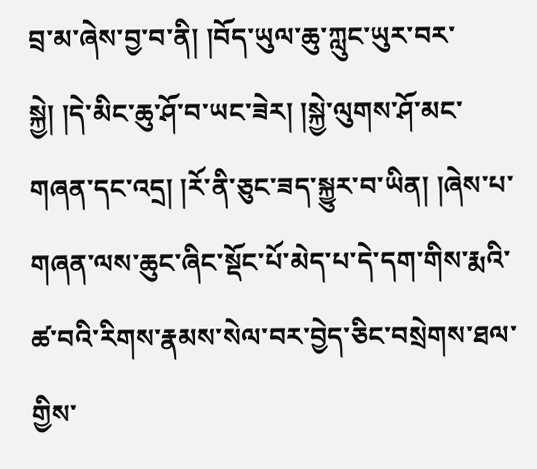བྲ་མ་ཞེས་བྱ་བ་ནི། །བོད་ཡུལ་ཆུ་ཀླུང་ཡུར་བར་སྐྱེ། །དེ་མིང་ཆུ་ཤོ་བ་ཡང་ཟེར། །སྐྱེ་ལུགས་ཤོ་མང་གཞན་དང་འདྲ། །རོ་ནི་ཅུང་ཟད་སྐྱུར་བ་ཡིན། །ཞེས་པ་གཞན་ལས་ཆུང་ཞིང་སྡོང་པོ་མེད་པ་དེ་དག་གིས་རྨའི་ཚ་བའི་རིགས་རྣམས་སེལ་བར་བྱེད་ཅིང་བསྲེགས་ཐལ་གྱིས་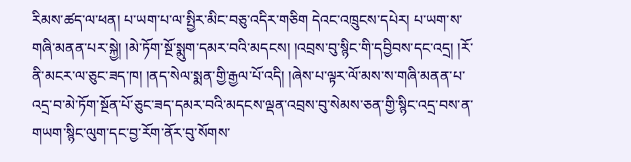རིམས་ཚད་ལ་ཕན། པ་ཡག་པ་ལ་སྤྱིར་མིང་བཅུ་འདིར་གཅིག དེའང་འཁྲུངས་དཔེར། པ་ཡག་ས་གཞི་མནན་པར་སྐྱེ། །མེ་ཏོག་སྔོ་སྨུག་དམར་བའི་མདངས། །འབྲས་བུ་སྙིང་གི་དབྱིབས་དང་འདྲ། །རོ་ནི་མངར་ལ་ཅུང་ཟད་ཁ། །ནད་སེལ་སྨན་གྱི་རྒྱལ་པོ་འདི། །ཞེས་པ་ལྟར་ལོ་མས་ས་གཞི་མནན་པ་འདྲ་བ་མེ་ཏོག་སྔོན་པོ་ཅུང་ཟད་དམར་བའི་མདངས་ལྡན་འབྲས་བུ་སེམས་ཅན་གྱི་སྙིང་འདྲ་བས་ན་གཡག་སྙིང་ལུག་དང་བྱ་རོག་ནོར་བུ་སོགས་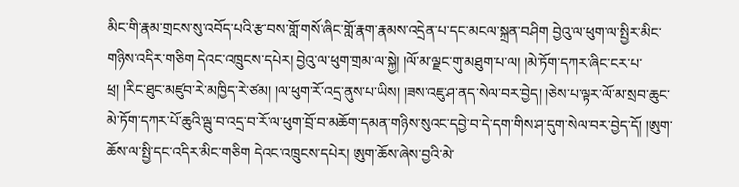མིང་གི་རྣམ་གྲངས་སུ་འབོད་པའི་རྩ་བས་གློ་གསོ་ཞིང་གློ་རྣག་རྣམས་འདྲེན་པ་དང་མངལ་སྐྲན་བཤིག བྱེའུ་ལ་ཕུག་ལ་སྤྱིར་མིང་གཉིས་འདིར་གཅིག དེའང་འཁྲུངས་དཔེར། བྱེའུ་ལ་ཕུག་གྲམ་ལ་སྐྱེ། །ལོ་མ་ལྗང་གུ་མཐུག་པ་ལ། །མེ་ཏོག་དཀར་ཞིང་ངར་པ་ཕྲ། །རིང་ཐུང་མཛུབ་རེ་མཁྱིད་རེ་ཙམ། །ལ་ཕུག་རོ་འདྲ་ནུས་པ་ཡིས། །ཟས་འཇུ་ཤ་ནད་སེལ་བར་བྱེད། །ཅེས་པ་ལྟར་ལོ་མ་སྲབ་ཆུང་མེ་ཏོག་དཀར་པོ་ཆུའི་ལྦུ་བ་འདྲ་བ་རོ་ལ་ཕུག་བྲོ་བ་མཆོག་དམན་གཉིས་སུའང་དབྱེ་བ་དེ་དག་གིས་ཤ་དུག་སེལ་བར་བྱེད་དོ། །ཨུག་ཆོས་ལ་སྤྱི་དང་འདིར་མིང་གཅིག དེའང་འཁྲུངས་དཔེར། ཨུག་ཆོས་ཞེས་བྱའི་མེ་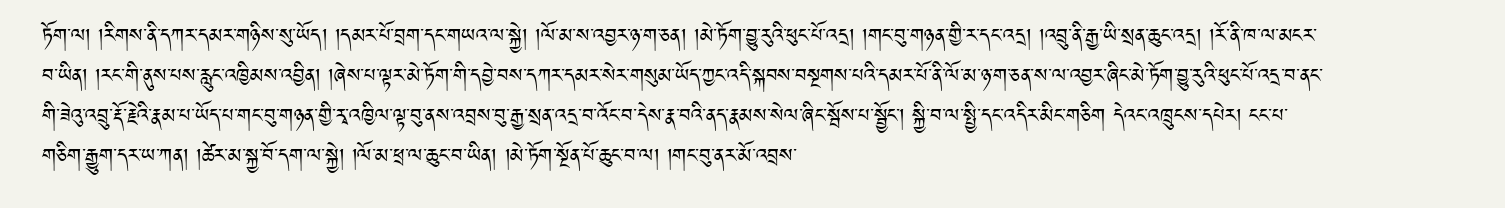ཏོག་ལ། །རིགས་ནི་དཀར་དམར་གཉིས་སུ་ཡོད། །དམར་པོ་བྲག་དང་གཡའ་ལ་སྐྱེ། །ལོ་མ་ས་འབྱར་ཉ་ག་ཅན། །མེ་ཏོག་བྱུ་རུའི་ཕུང་པོ་འདྲ། །གང་བུ་གཉན་གྱི་ར་དང་འདྲ། །འབྲུ་ནི་རྒྱ་ཡི་སྲན་ཆུང་འདྲ། །རོ་ནི་ཁ་ལ་མངར་བ་ཡིན། །རང་གི་ནུས་པས་རླུང་འཁྱིམས་འབྱིན། །ཞེས་པ་ལྟར་མེ་ཏོག་གི་དབྱེ་བས་དཀར་དམར་སེར་གསུམ་ཡོད་ཀྱང་འདི་སྐབས་བསྔགས་པའི་དམར་པོ་ནི་ལོ་མ་ཉ་ག་ཅན་ས་ལ་འབྱར་ཞིང་མེ་ཏོག་བྱུ་རུའི་ཕུང་པོ་འདྲ་བ་ནང་གི་ཟེའུ་འབྲུ་རྡོ་རྗེའི་རྣམ་པ་ཡོད་པ་གང་བུ་གཉན་གྱི་རྭ་འཁྱིལ་ལྟ་བུ་ནས་འབྲས་བུ་རྒྱ་སྲན་འདྲ་བ་འོང་བ་དེས་རྣ་བའི་ནད་རྣམས་སེལ་ཞིང་སྦོས་པ་སྦྱོང་། སྐྱི་བ་ལ་སྤྱི་དང་འདིར་མིང་གཅིག དེའང་འཁྲུངས་དཔེར། ངང་པ་གཅིག་རྒྱུག་དར་ཡ་ཀན། །ཚེར་མ་སྐྱ་བོ་དག་ལ་སྐྱེ། །ལོ་མ་ཕྲ་ལ་ཆུང་བ་ཡིན། །མེ་ཏོག་སྔོན་པོ་ཆུང་བ་ལ། །གང་བུ་ནར་མོ་འབྲས་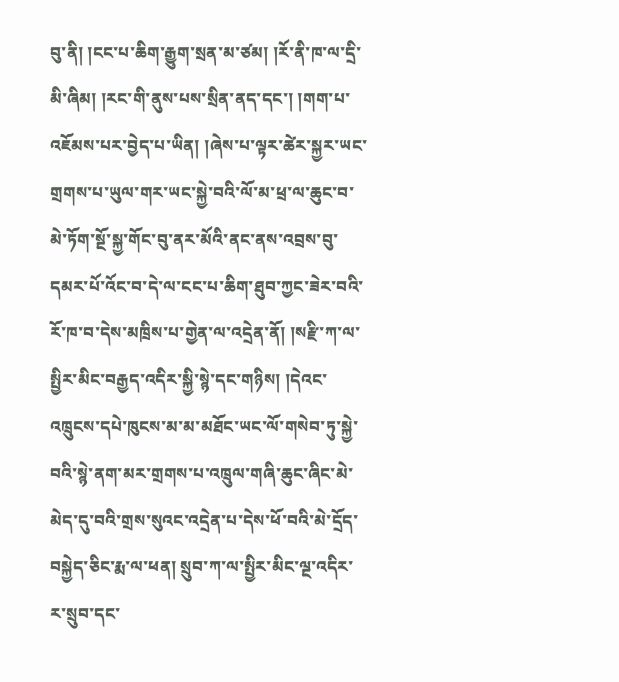བུ་ནི། །ངང་པ་ཆིག་རྒྱུག་སྲན་མ་ཙམ། །རོ་ནི་ཁ་ལ་དྲི་མི་ཞིམ། །རང་གི་ནུས་པས་སྲིན་ནད་དང་། །གག་པ་འཇོམས་པར་བྱེད་པ་ཡིན། །ཞེས་པ་ལྟར་ཚེར་སྐྱར་ཡང་གྲགས་པ་ཡུལ་གར་ཡང་སྐྱེ་བའི་ལོ་མ་ཕྲ་ལ་ཆུང་བ་མེ་ཏོག་སྔོ་སྐྱ་གོང་བུ་ནར་མོའི་ནང་ནས་འབྲས་བུ་དམར་པོ་འོང་བ་དེ་ལ་ངང་པ་ཆིག་ཐུབ་ཀྱང་ཟེར་བའི་རོ་ཁ་བ་དེས་མཁྲིས་པ་གྱེན་ལ་འདྲེན་ནོ། །སརྫི་ཀ་ལ་སྤྱིར་མིང་བརྒྱད་འདིར་སྐྱི་སྙེ་དང་གཉིས། །དེའང་འཁྲུངས་དཔེ་ཁུངས་མ་མ་མཐོང་ཡང་ལོ་གསེབ་ཏུ་སྐྱེ་བའི་སྙེ་ནག་མར་གྲགས་པ་འཁྲུལ་གཞི་ཆུང་ཞིང་མེ་མེད་དུ་བའི་གྲས་སུའང་འདྲེན་པ་དེས་ཕོ་བའི་མེ་དྲོད་བསྐྱེད་ཅིང་རྨ་ལ་ཕན། སྲུབ་ཀ་ལ་སྤྱིར་མིང་ལྔ་འདིར་ར་སྲུབ་དང་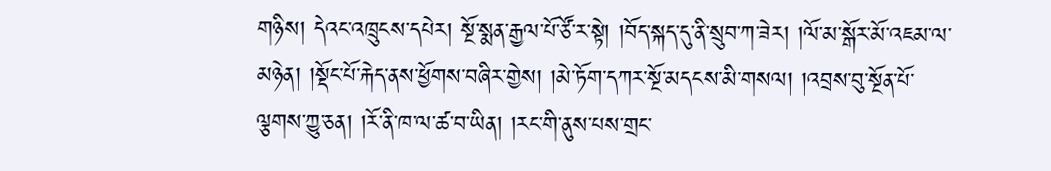གཉིས། དེའང་འཁྲུངས་དཔེར། སྔོ་སྨན་རྒྱལ་པོ་ཙོ་ར་སྟེ། །བོད་སྐད་དུ་ནི་སྲུབ་ཀ་ཟེར། །ལོ་མ་སྒོར་མོ་འཇམ་ལ་མཉེན། །སྡོང་པོ་རྐེད་ནས་ཕྱོགས་བཞིར་གྱེས། །མེ་ཏོག་དཀར་སྔོ་མདངས་མི་གསལ། །འབྲས་བུ་སྔོན་པོ་ལྕགས་ཀྱུ་ཅན། །རོ་ནི་ཁ་ལ་ཚ་བ་ཡིན། །རང་གི་ནུས་པས་གྲང་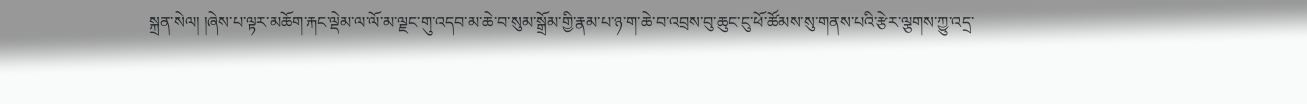སྐྲན་སེལ། །ཞེས་པ་ལྟར་མཆོག་རྐང་ལྡེམ་ལ་ལོ་མ་ལྗང་གུ་འདབ་མ་ཆེ་བ་སུམ་སྒྲོམ་གྱི་རྣམ་པ་ཉ་ག་ཆེ་བ་འབྲས་བུ་ཆུང་ངུ་ཕོ་ཚོམས་སུ་གནས་པའི་རྩེར་ལྕགས་ཀྱུ་འདྲ་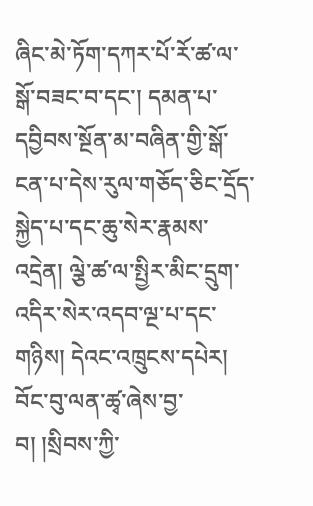ཞིང་མེ་ཏོག་དཀར་པོ་རོ་ཚ་ལ་སྒོ་བཟང་བ་དང་། དམན་པ་དབྱིབས་སྔོན་མ་བཞིན་གྱི་སྒོ་ངན་པ་དེས་རུལ་གཅོད་ཅིང་དྲོད་སྐྱེད་པ་དང་ཆུ་སེར་རྣམས་འདྲེན། ལྕེ་ཚ་ལ་སྤྱིར་མིང་དྲུག་འདིར་སེར་འདབ་ལྔ་པ་དང་གཉིས། དེའང་འཁྲུངས་དཔེར། བོང་བུ་ལན་ཚྭ་ཞེས་བྱ་བ། །སྲིབས་ཀྱི་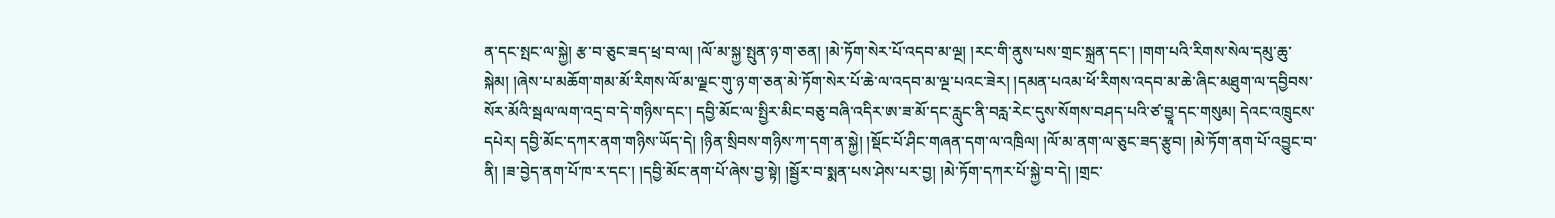ན་དང་སྤང་ལ་སྐྱེ། རྩ་བ་ཅུང་ཟད་ཕྲ་བ་ལ། །ལོ་མ་སྐྱ་སྤུན་ཉ་ག་ཅན། །མེ་ཏོག་སེར་པོ་འདབ་མ་ལྔ། །རང་གི་ནུས་པས་གྲང་སྐྲན་དང་། །གག་པའི་རིགས་སེལ་དམུ་ཆུ་སྐེམ། །ཞེས་པ་མཆོག་གམ་མོ་རིགས་ལོ་མ་ལྗང་གུ་ཉ་ག་ཅན་མེ་ཏོག་སེར་པོ་ཆེ་ལ་འདབ་མ་ལྔ་པའང་ཟེར། །དམན་པའམ་ཕོ་རིགས་འདབ་མ་ཆེ་ཞིང་མཐུག་ལ་དབྱིབས་སོར་མོའི་སྦལ་ལག་འདྲ་བ་དེ་གཉིས་དང་། དབྱི་མོང་ལ་སྤྱིར་མིང་བཅུ་བཞི་འདིར་ཨ་ཟ་མོ་དང་རླུང་ནི་བརླ་རེང་དུས་སོགས་བཤད་པའི་ཙ་བྱཱ་དང་གསུམ། དེའང་འཁྲུངས་དཔེར། དབྱི་མོང་དཀར་ནག་གཉིས་ཡོད་དེ། །ཉིན་སྲིབས་གཉིས་ཀ་དག་ན་སྐྱེ། །སྡོང་པོ་ཤིང་གཞན་དག་ལ་འཁྲིལ། །ལོ་མ་ནག་ལ་ཅུང་ཟད་རྩུབ། །མེ་ཏོག་ནག་པོ་འབྱུང་བ་ནི། །ཟ་བྱེད་ནག་པོ་ཁ་ར་དང་། །དབྱི་མོང་ནག་པོ་ཞེས་བྱ་སྟེ། །སྦྱོར་བ་སྨན་པས་ཤེས་པར་བྱ། །མེ་ཏོག་དཀར་པོ་སྐྱེ་བ་དེ། །གྲང་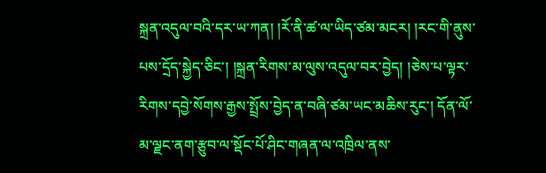སྐྲན་འདུལ་བའི་དར་ཡ་ཀན། །རོ་ནི་ཚ་ལ་ཡིད་ཙམ་མངར། །རང་གི་ནུས་པས་དྲོད་སྐྱེད་ཅིང་། །སྐྲན་རིགས་མ་ལུས་འདུལ་བར་བྱེད། །ཅེས་པ་ལྟར་རིགས་དབྱེ་སོགས་རྒྱས་སྤྲོས་བྱེད་ན་བཞི་ཙམ་ཡང་མཆིས་རུང་། དོན་ལོ་མ་ལྗང་ནག་རྩུབ་ལ་སྡོང་པོ་ཤིང་གཞན་ལ་འཁྲིལ་ནས་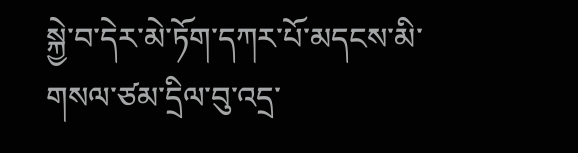སྐྱེ་བ་དེར་མེ་ཏོག་དཀར་པོ་མདངས་མི་གསལ་ཙམ་དྲིལ་བུ་འདྲ་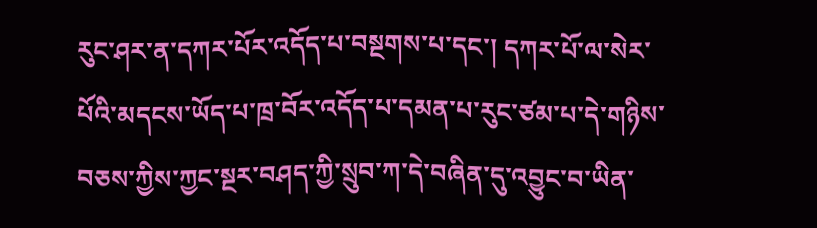རུང་ཤར་ན་དཀར་པོར་འདོད་པ་བསྔགས་པ་དང་། དཀར་པོ་ལ་སེར་པོའི་མདངས་ཡོད་པ་ཁྲ་བོར་འདོད་པ་དམན་པ་རུང་ཙམ་པ་དེ་གཉིས་བཅས་ཀྱིས་ཀྱང་སྔར་བཤད་ཀྱི་སྲུབ་ཀ་དེ་བཞིན་དུ་འབྱུང་བ་ཡིན་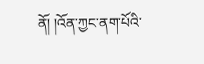ནོ། །འོན་ཀྱང་ནག་པོའི་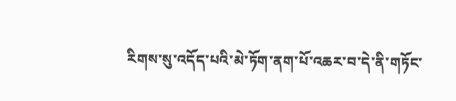རིགས་སུ་འདོད་པའི་མེ་ཏོག་ནག་པོ་འཆར་བ་དེ་ནི་གཏོང་